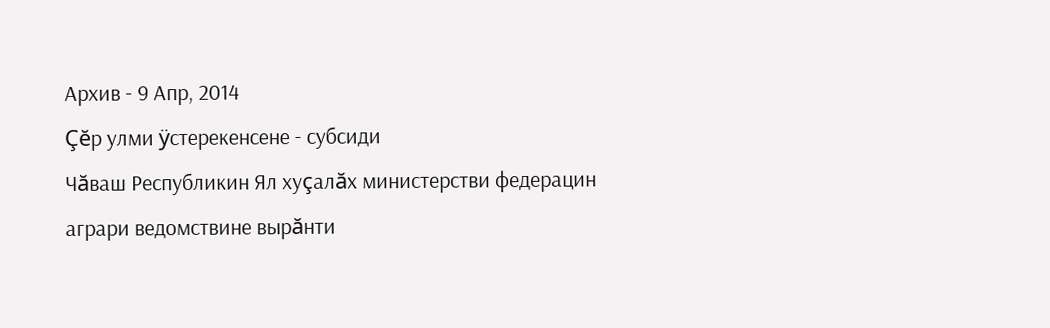Архив - 9 Апр, 2014
Çĕр улми ÿстерекенсене - субсиди
Чăваш Республикин Ял хуçалăх министерстви федерацин аграри ведомствине вырăнти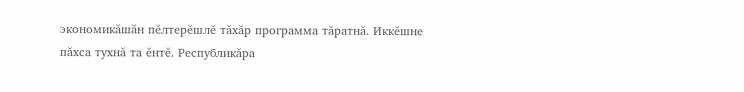экономикăшăн пĕлтерĕшлĕ тăхăр программа тăратнă. Иккĕшне пăхса тухнă та ĕнтĕ. Республикăра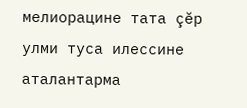мелиорацине тата çĕр улми туса илессине аталантарма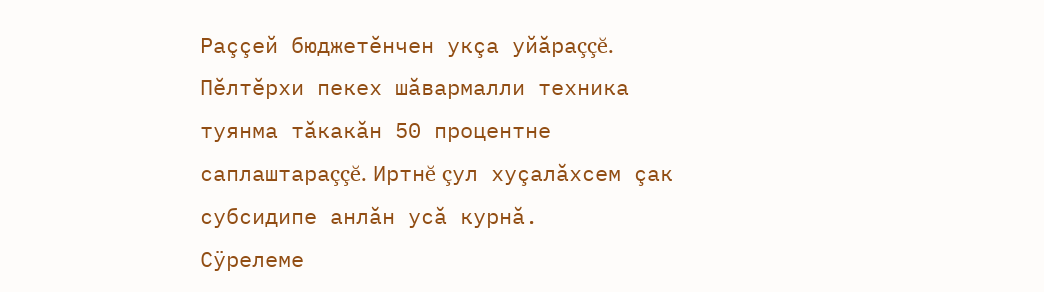Раççей бюджетĕнчен укçа уйăраççĕ. Пĕлтĕрхи пекех шăвармалли техника туянма тăкакăн 50 процентне саплаштараççĕ. Иртнĕ çул хуçалăхсем çак субсидипе анлăн усă курнă.
Сÿрелеме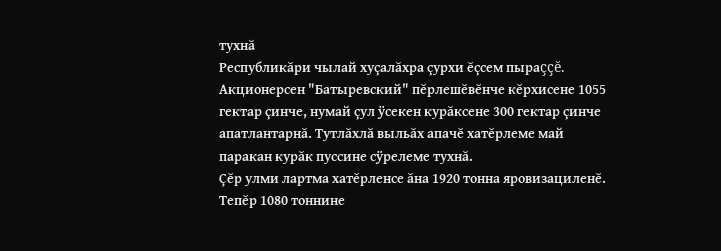тухнă
Республикăри чылай хуçалăхра çурхи ĕçсем пыраççĕ. Акционерсен "Батыревский" пĕрлешĕвĕнче кĕрхисене 1055 гектар çинче, нумай çул ÿсекен курăксене 300 гектар çинче апатлантарнă. Тутлăхлă выльăх апачĕ хатĕрлеме май паракан курăк пуссине сÿрелеме тухнă.
Çĕр улми лартма хатĕрленсе ăна 1920 тонна яровизациленĕ. Тепĕр 1080 тоннине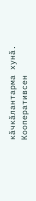кăчкăлантарма хунă.
Кооперативсен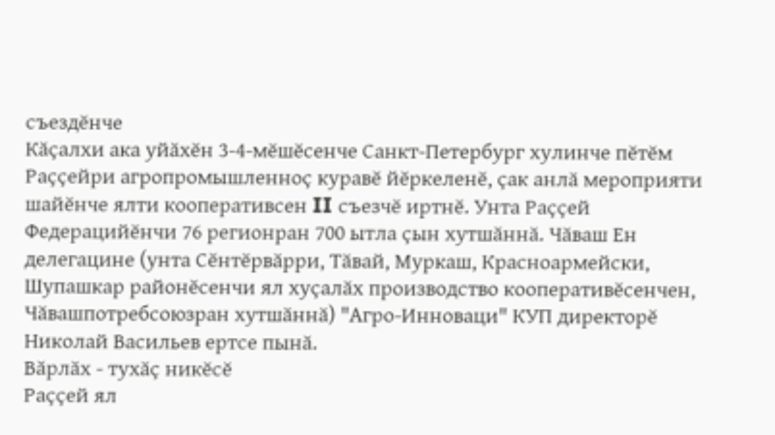съездĕнче
Кăçалхи ака уйăхĕн 3-4-мĕшĕсенче Санкт-Петербург хулинче пĕтĕм Раççейри агропромышленноç куравĕ йĕркеленĕ, çак анлă мероприяти шайĕнче ялти кооперативсен II съезчĕ иртнĕ. Унта Раççей Федерацийĕнчи 76 регионран 700 ытла çын хутшăннă. Чăваш Ен делегацине (унта Сĕнтĕрвăрри, Тăвай, Муркаш, Красноармейски, Шупашкар районĕсенчи ял хуçалăх производство кооперативĕсенчен, Чăвашпотребсоюзран хутшăннă) "Агро-Инноваци" КУП директорĕ Николай Васильев ертсе пынă.
Вăрлăх - тухăç никĕсĕ
Раççей ял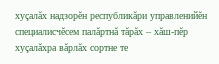хуçалăх надзорĕн республикăри управленийĕн специалисчĕсем палăртнă тăрăх – хăш-пĕр хуçалăхра вăрлăх сортне те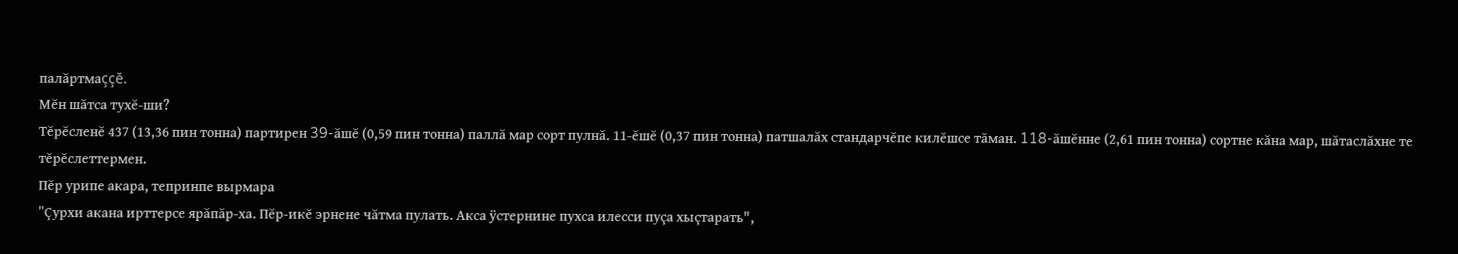палăртмаççĕ.
Мĕн шăтса тухĕ-ши?
Тĕрĕсленĕ 437 (13,36 пин тонна) партирен 39-ăшĕ (0,59 пин тонна) паллă мар сорт пулнă. 11-ĕшĕ (0,37 пин тонна) патшалăх стандарчĕпе килĕшсе тăман. 118-ăшĕнне (2,61 пин тонна) сортне кăна мар, шăтаслăхне те тĕрĕслеттермен.
Пĕр урипе акара, тепринпе вырмара
"Çурхи акана ирттерсе ярăпăр-ха. Пĕр-икĕ эрнене чăтма пулать. Акса ÿстернине пухса илесси пуçа хыçтарать",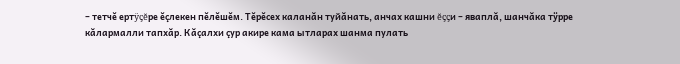– тетчĕ ертÿçĕре ĕçлекен пĕлĕшĕм. Тĕрĕсех каланăн туйăнать, анчах кашни ĕççи – яваплă, шанчăка тÿрре кăлармалли тапхăр. Кăçалхи çур акире кама ытларах шанма пулать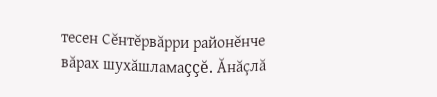тесен Сĕнтĕрвăрри районĕнче вăрах шухăшламаççĕ. Ăнăçлă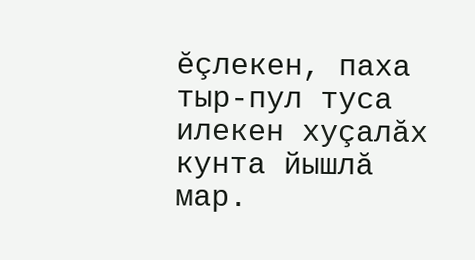ĕçлекен, паха тыр-пул туса илекен хуçалăх кунта йышлă мар.